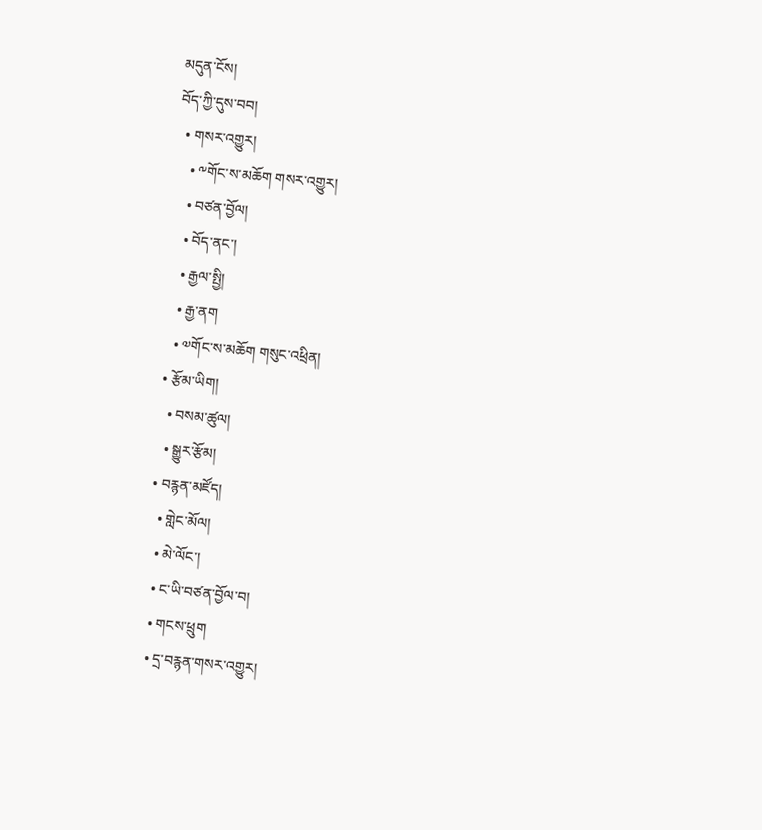མདུན་ངོས།
བོད་ཀྱི་དུས་བབ།
  • གསར་འགྱུར།
    • ༸གོང་ས་མཆོག གསར་འགྱུར།
    • བཙན་བྱོལ།
    • བོད་ནང་།
    • རྒྱལ་སྤྱི།
    • རྒྱ་ནག
    • ༧གོང་ས་མཆོག གསུང་འཕྲིན།
  • རྩོམ་ཡིག།
    • བསམ་ཚུལ།
    • སྒྱུར་རྩོམ།
  • བརྙན་མཛོད།
    • གླེང་མོལ།
    • མེ་ལོང་།
    • ང་ཡི་བཙན་བྱོལ་བ།
    • གངས་ཕྲུག
    • དྲ་བརྙན་གསར་འགྱུར།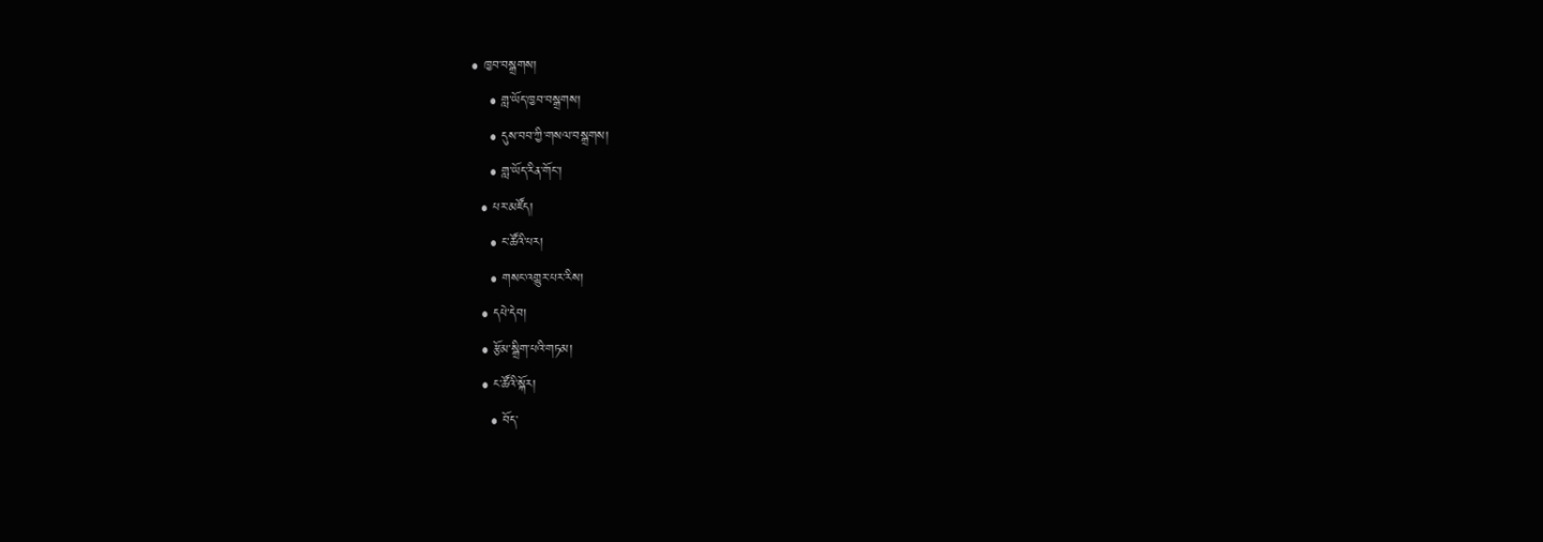• ཁྱབ་བསྒྲགས།
    • གླ་ཡོད་ཁྱབ་བསྒྲགས།
    • དུས་བབ་ཀྱི་གསལ་བསྒྲགས།
    • གླ་ཡོད་རིན་གོང་།
  • པར་མཛོད།
    • ང་ཚོའི་པར།
    • གསང་འགྱུར་པར་རིས།
  • དཔེ་དེབ།
  • རྩོམ་སྒྲིག་པའི་གཏམ།
  • ང་ཚོའི་སྐོར།
    • བོད་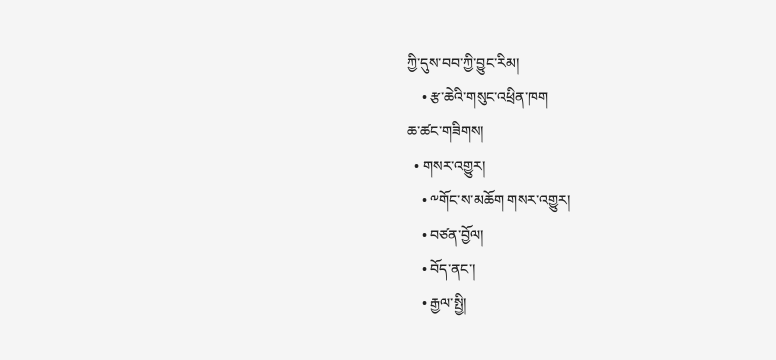ཀྱི་དུས་བབ་ཀྱི་བྱུང་རིམ།
    • རྩ་ཆེའི་གསུང་འཕྲིན་ཁག
ཆ་ཚང་གཟིགས།
  • གསར་འགྱུར།
    • ༸གོང་ས་མཆོག གསར་འགྱུར།
    • བཙན་བྱོལ།
    • བོད་ནང་།
    • རྒྱལ་སྤྱི།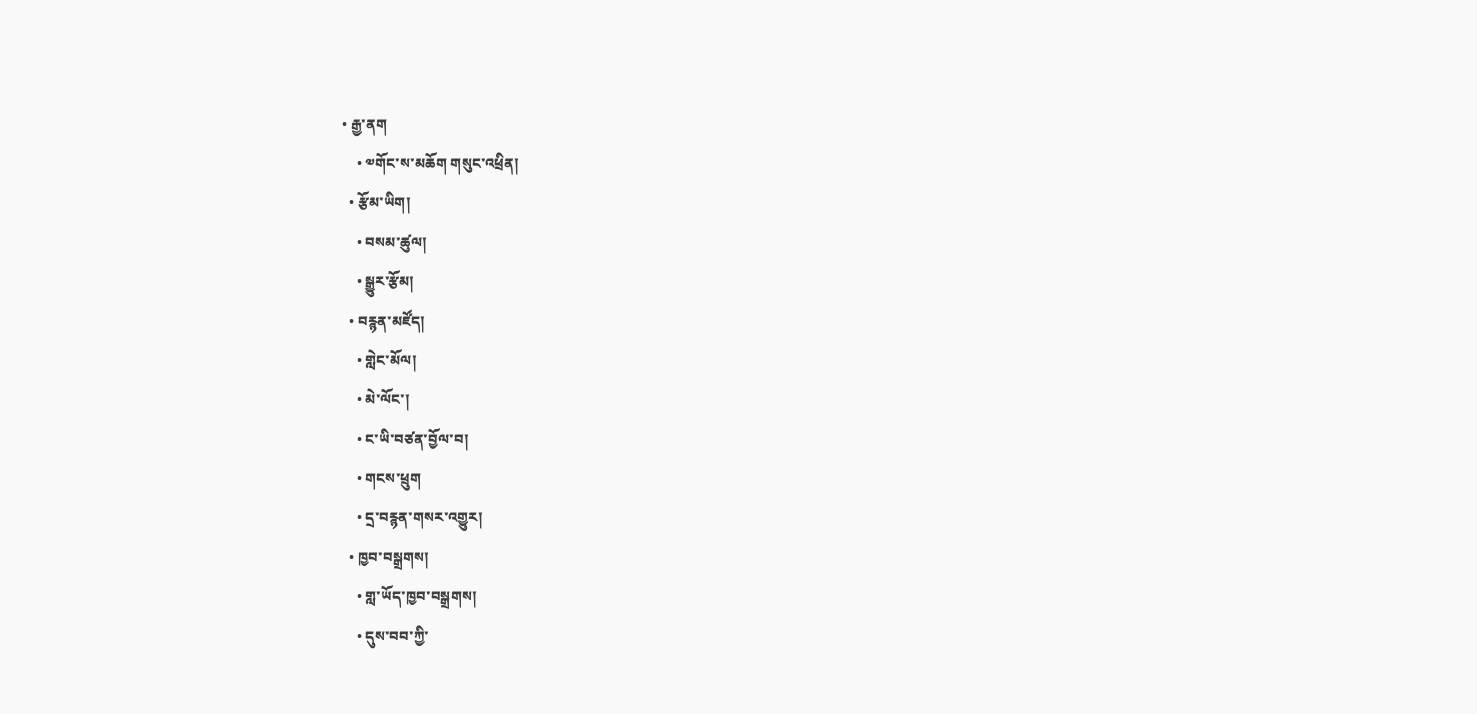• རྒྱ་ནག
    • ༧གོང་ས་མཆོག གསུང་འཕྲིན།
  • རྩོམ་ཡིག།
    • བསམ་ཚུལ།
    • སྒྱུར་རྩོམ།
  • བརྙན་མཛོད།
    • གླེང་མོལ།
    • མེ་ལོང་།
    • ང་ཡི་བཙན་བྱོལ་བ།
    • གངས་ཕྲུག
    • དྲ་བརྙན་གསར་འགྱུར།
  • ཁྱབ་བསྒྲགས།
    • གླ་ཡོད་ཁྱབ་བསྒྲགས།
    • དུས་བབ་ཀྱི་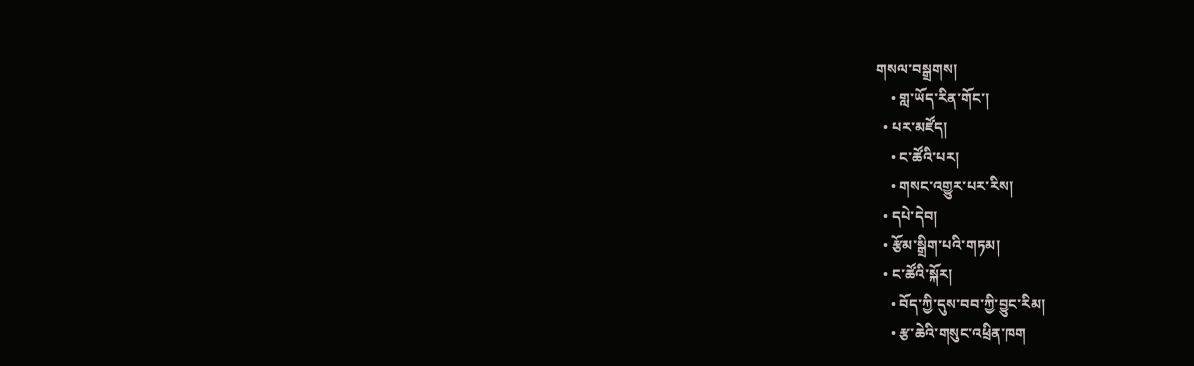གསལ་བསྒྲགས།
    • གླ་ཡོད་རིན་གོང་།
  • པར་མཛོད།
    • ང་ཚོའི་པར།
    • གསང་འགྱུར་པར་རིས།
  • དཔེ་དེབ།
  • རྩོམ་སྒྲིག་པའི་གཏམ།
  • ང་ཚོའི་སྐོར།
    • བོད་ཀྱི་དུས་བབ་ཀྱི་བྱུང་རིམ།
    • རྩ་ཆེའི་གསུང་འཕྲིན་ཁག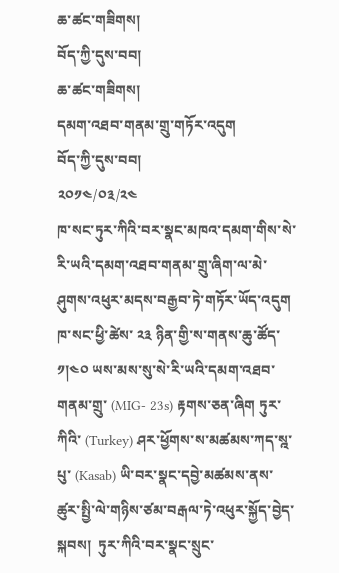ཆ་ཚང་གཟིགས།
བོད་ཀྱི་དུས་བབ།
ཆ་ཚང་གཟིགས།
དམག་འཐབ་གནམ་གྲུ་གཏོར་འདུག
བོད་ཀྱི་དུས་བབ།
༢༠༡༤/༠༣/༢༤
ཁ་སང་ཏུར་ཀིའི་བར་སྣང་མཁའ་དམག་གིས་སེ་རི་ཡའི་དམག་འཐབ་གནམ་གྲུ་ཞིག་ལ་མེ་ཤུགས་འཕུར་མདས་བརྒྱབ་ཏེ་གཏོར་ཡོད་འདུག
ཁ་སང་ཕྱི་ཚེས་ ༢༣ ཉིན་གྱི་ས་གནས་ཆུ་ཚོད་ ༡།༤༠ ཡས་མས་སུ་སེ་རི་ཡའི་དམག་འཐབ་གནམ་གྲུ་ (MIG- 23s) རྟགས་ཅན་ཞིག ཏུར་ཀིའི་ (Turkey) ཤར་ཕྱོགས་ས་མཚམས་ཀད་སྰ་པུ་ (Kasab) ཡི་བར་སྣང་དབྱེ་མཚམས་ནས་ཚུར་སྤྱི་ལེ་གཉིས་ཙམ་བརྒལ་ཏེ་འཕུར་སྐྱོད་བྱེད་སྐབས།  ཏུར་ཀིའི་བར་སྣང་སྲུང་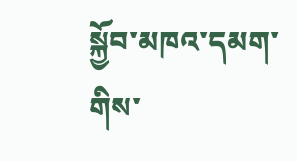སྐྱོབ་མཁའ་དམག་གིས་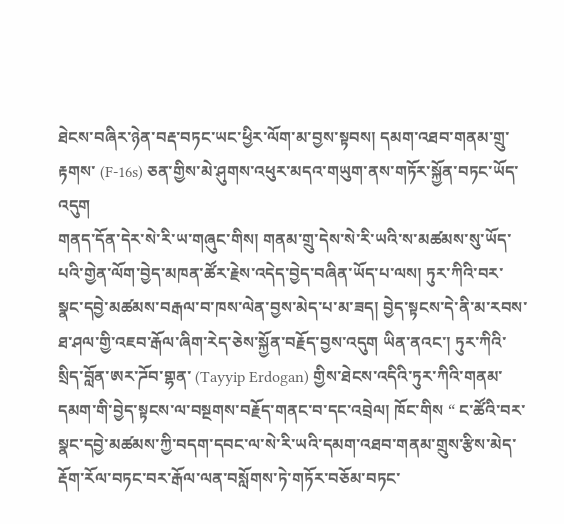ཐེངས་བཞིར་ཉེན་བརྡ་བཏང་ཡང་ཕྱིར་ལོག་མ་བྱས་སྟབས། དམག་འཐབ་གནམ་གྲུ་རྟགས་ (F-16s) ཅན་གྱིས་མེ་ཤུགས་འཕུར་མདའ་གཡུག་ནས་གཏོར་སྐྱོན་བཏང་ཡོད་འདུག
གནད་དོན་དེར་སེ་རི་ཡ་གཞུང་གིས། གནམ་གྲུ་དེས་སེ་རི་ཡའི་ས་མཚམས་སུ་ཡོད་པའི་གྱེན་ལོག་བྱེད་མཁན་ཚོར་རྗེས་འདེད་བྱེད་བཞིན་ཡོད་པ་ལས། ཏུར་ཀིའི་བར་སྣང་དབྱེ་མཚམས་བརྒལ་བ་ཁས་ལེན་བྱས་མེད་པ་མ་ཟད། བྱེད་སྟངས་དེ་ནི་མ་རབས་ཐ་ཤལ་གྱི་འཇབ་རྒོལ་ཞིག་རེད་ཅེས་སྐྱོན་བརྗོད་བྱས་འདུག ཡིན་ནའང་། ཏུར་ཀིའི་སྲིད་བློན་ཨར་ཌོབ་གྷན་ (Tayyip Erdogan) གྱིས་ཐེངས་འདིའི་ཏུར་ཀིའི་གནམ་དམག་གི་བྱེད་སྟངས་ལ་བསྔགས་བརྗོད་གནང་བ་དང་འབྲེལ། ཁོང་གིས “ ང་ཚོའི་བར་སྣང་དབྱེ་མཚམས་ཀྱི་བདག་དབང་ལ་སེ་རི་ཡའི་དམག་འཐབ་གནམ་གྲུས་རྩིས་མེད་རྡོག་རོལ་བཏང་བར་རྒོལ་ལན་བསློགས་ཏེ་གཏོར་བཅོམ་བཏང་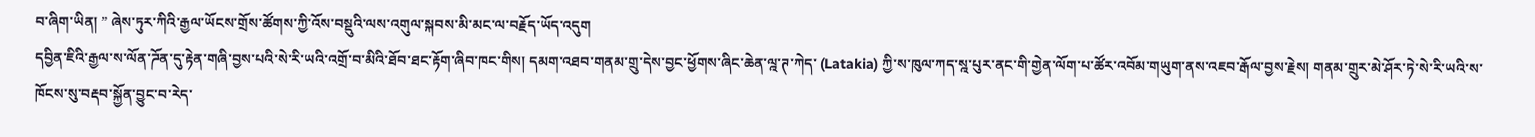བ་ཞིག་ཡིན། ” ཞེས་ཏུར་ཀིའི་རྒྱལ་ཡོངས་གྲོས་ཚོགས་ཀྱི་འོས་བསྡུའི་ལས་འགུལ་སྐབས་མི་མང་ལ་བརྗོད་ཡོད་འདུག
དབྱིན་ཇིའི་རྒྱལ་ས་ལོན་ཌོན་དུ་རྟེན་གཞི་བྱས་པའི་སེ་རི་ཡའི་འགྲོ་བ་མིའི་ཐོབ་ཐང་རྟོག་ཞིབ་ཁང་གིས། དམག་འཐབ་གནམ་གྲུ་དེས་བྱང་ཕྱོགས་ཞིང་ཆེན་ལྰ་ཊ་ཀེད་ (Latakia) ཀྱི་ས་ཁུལ་ཀད་སྰ་པུར་ནང་གི་གྱེན་ལོག་པ་ཚོར་འབོམ་གཡུག་ནས་འཇབ་རྒོལ་བྱས་རྗེས། གནམ་གྲུར་མེ་ཤོར་ཏེ་སེ་རི་ཡའི་ས་ཁོངས་སུ་བརྡབ་སྐྱོན་བྱུང་བ་རེད་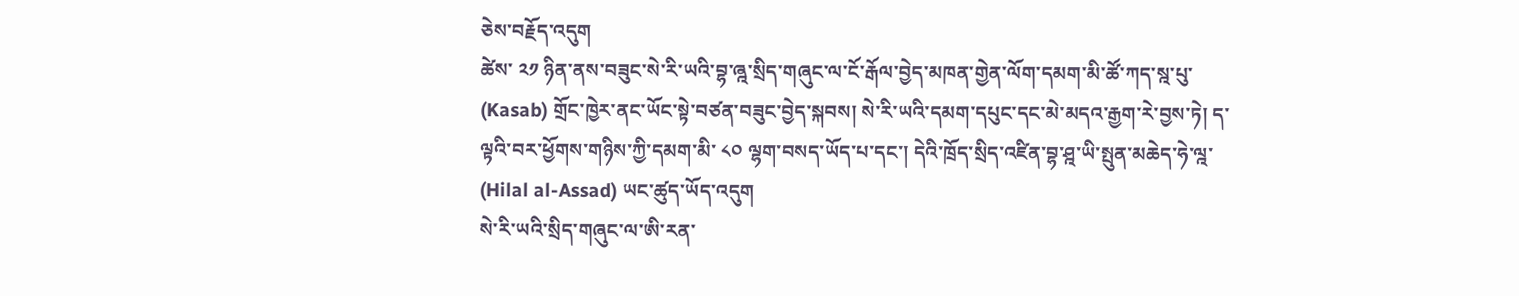ཅེས་བརྗོད་འདུག
ཚེས་ ༢༡ ཉིན་ནས་བཟུང་སེ་རི་ཡའི་བྷ་ཞྰ་སྲིད་གཞུང་ལ་ངོ་རྒོལ་བྱེད་མཁན་གྱེན་ལོག་དམག་མི་ཚོ་ཀད་སྰ་པུ་ (Kasab) གྲོང་ཁྱེར་ནང་ཡོང་སྟེ་བཙན་བཟུང་བྱེད་སྐབས། སེ་རི་ཡའི་དམག་དཔུང་དང་མེ་མདའ་རྒྱག་རེ་བྱས་ཏེ། ད་ལྟའི་བར་ཕྱོགས་གཉིས་ཀྱི་དམག་མི་ ༨༠ ལྷག་བསད་ཡོད་པ་དང་། དེའི་ཁྲོད་སྲིད་འཛིན་བྷ་ཤྰ་ཡི་སྤུན་མཆེད་ཧེ་ལྰ་ (Hilal al-Assad) ཡང་ཚུད་ཡོད་འདུག
སེ་རི་ཡའི་སྲིད་གཞུང་ལ་ཨི་རན་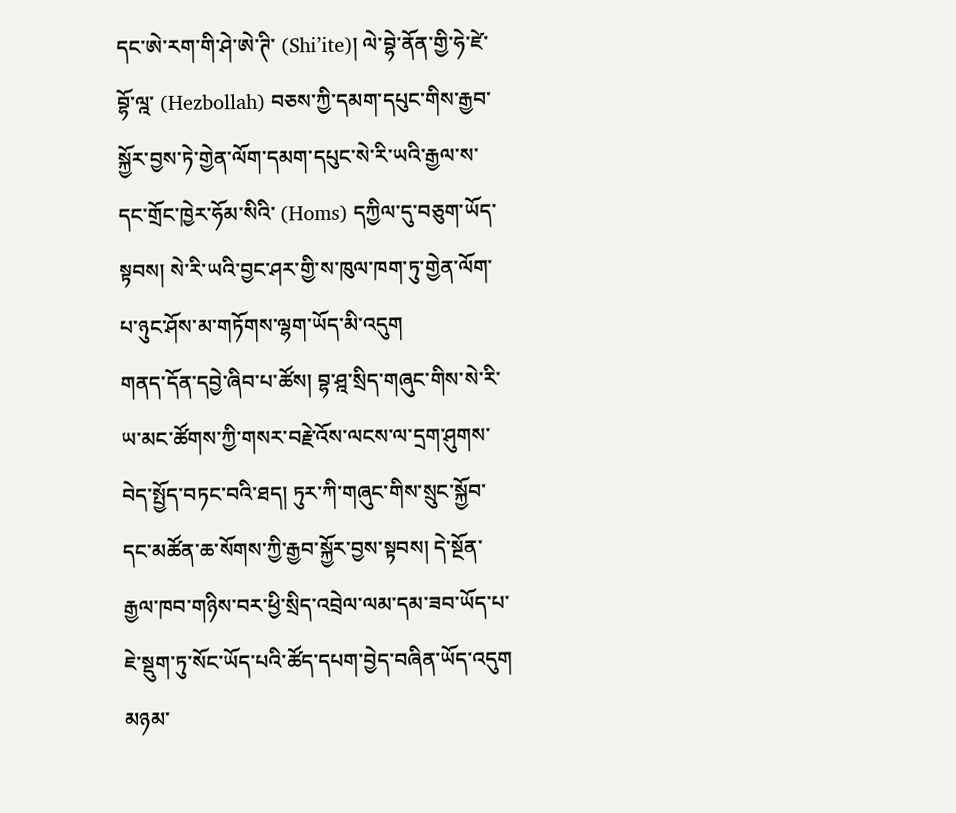དང་ཨེ་རག་གི་ཤེ་ཨེ་ཊི་ (Shi’ite)། ལེ་བྷེ་ནོན་གྱི་ཧེ་ཛེ་བྷོ་ལྰ་ (Hezbollah) བཅས་ཀྱི་དམག་དཔུང་གིས་རྒྱབ་སྐྱོར་བྱས་ཏེ་གྱེན་ལོག་དམག་དཔུང་སེ་རི་ཡའི་རྒྱལ་ས་དང་གྲོང་ཁྱེར་ཧོམ་སིའི་ (Homs) དཀྱིལ་དུ་བཅུག་ཡོད་སྟབས། སེ་རི་ཡའི་བྱང་ཤར་གྱི་ས་ཁུལ་ཁག་ཏུ་གྱེན་ལོག་པ་ཉུང་ཤོས་མ་གཏོགས་ལྷག་ཡོད་མི་འདུག
གནད་དོན་དབྱེ་ཞིབ་པ་ཚོས། བྷ་ཤྰ་སྲིད་གཞུང་གིས་སེ་རི་ཡ་མང་ཚོགས་ཀྱི་གསར་བརྗེ་འོས་ལངས་ལ་དྲག་ཤུགས་བེད་སྤྱོད་བཏང་བའི་ཐད། ཏུར་ཀི་གཞུང་གིས་སྲུང་སྐྱོབ་དང་མཚོན་ཆ་སོགས་ཀྱི་རྒྱབ་སྐྱོར་བྱས་སྟབས། དེ་སྔོན་རྒྱལ་ཁབ་གཉིས་བར་ཕྱི་སྲིད་འབྲེལ་ལམ་དམ་ཟབ་ཡོད་པ་ཇེ་སྡུག་ཏུ་སོང་ཡོད་པའི་ཚོད་དཔག་བྱེད་བཞིན་ཡོད་འདུག
མཉམ་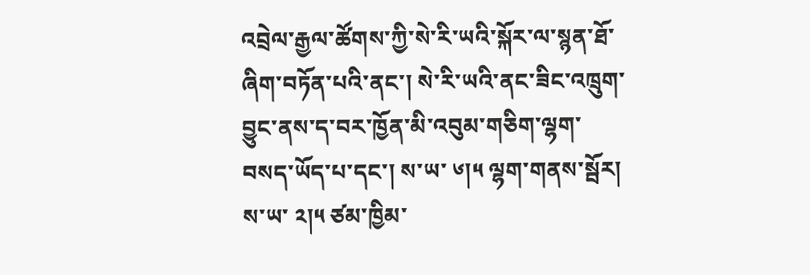འབྲེལ་རྒྱལ་ཚོགས་ཀྱི་སེ་རི་ཡའི་སྐོར་ལ་སྙན་ཐོ་ཞིག་བཏོན་པའི་ནང་། སེ་རི་ཡའི་ནང་ཟིང་འཁྲུག་བྱུང་ནས་ད་བར་ཁྱོན་མི་འབུམ་གཅིག་ལྷག་བསད་ཡོད་པ་དང་། ས་ཡ་ ༦།༥ ལྷག་གནས་སྦོར། ས་ཡ་ ༢།༥ ཙམ་ཁྱིམ་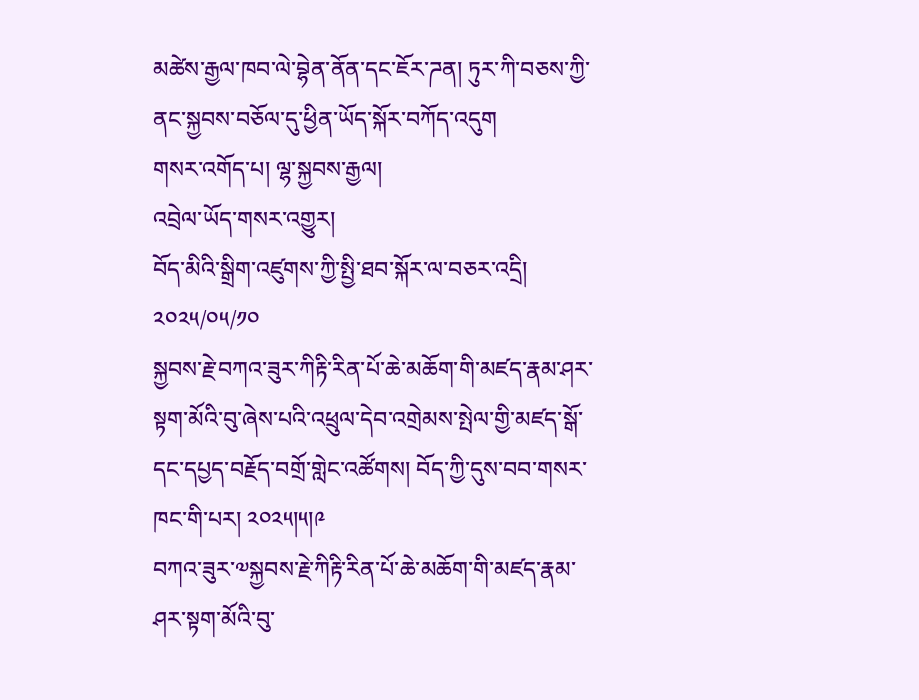མཚེས་རྒྱལ་ཁབ་ལེ་བྷེན་ནོན་དང་ཇོར་ཌན། ཏུར་ཀི་བཅས་ཀྱི་ནང་སྐྱབས་བཅོལ་དུ་ཕྱིན་ཡོད་སྐོར་བཀོད་འདུག
གསར་འགོད་པ། ལྷ་སྐྱབས་རྒྱལ།
འབྲེལ་ཡོད་གསར་འགྱུར།
བོད་མིའི་སྒྲིག་འཛུགས་ཀྱི་སྤྱི་ཐབ་སྐོར་ལ་བཅར་འདྲི།
༢༠༢༥/༠༥/༡༠
སྐྱབས་རྗེ་བཀའ་ཟུར་ཀིརྟི་རིན་པོ་ཆེ་མཆོག་གི་མཛད་རྣམ་ཤར་སྟག་མོའི་བུ་ཞེས་པའི་འཕྲུལ་དེབ་འགྲེམས་སྤེལ་གྱི་མཛད་སྒོ་དང་དཔྱད་བརྗོད་བགྲོ་གླེང་འཚོགས། བོད་ཀྱི་དུས་བབ་གསར་ཁང་གི་པར། ༢༠༢༥།༥།༩
བཀའ་ཟུར་༧སྐྱབས་རྗེ་ཀིརྟི་རིན་པོ་ཆེ་མཆོག་གི་མཛད་རྣམ་ཤར་སྟག་མོའི་བུ་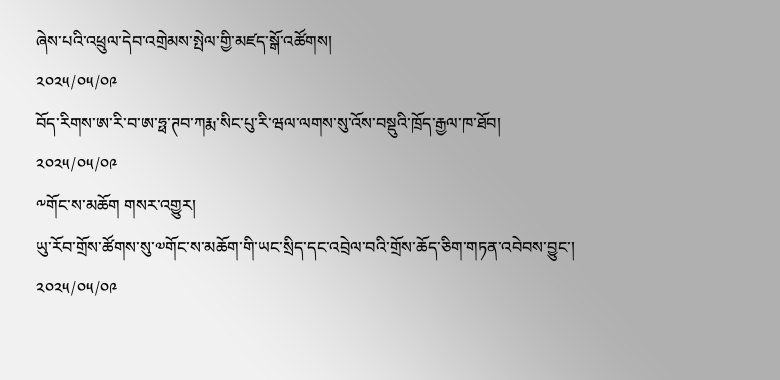ཞེས་པའི་འཕྲུལ་དེབ་འགྲེམས་སྤེལ་གྱི་མཛད་སྒོ་འཚོགས།
༢༠༢༥/༠༥/༠༩
བོད་རིགས་ཨ་རི་བ་ཨ་ཧྥ་ཊབ་ཀརྨ་སིང་པུ་རི་ཝལ་ལགས་སུ་འོས་བསྡུའི་ཁྲོད་རྒྱལ་ཁ་ཐོབ།
༢༠༢༥/༠༥/༠༩
༸གོང་ས་མཆོག གསར་འགྱུར།
ཡུ་རོབ་གྲོས་ཚོགས་སུ་༧གོང་ས་མཆོག་གི་ཡང་སྲིད་དང་འབྲེལ་བའི་གྲོས་ཆོད་ཅིག་གཏན་འབེབས་བྱུང་།
༢༠༢༥/༠༥/༠༩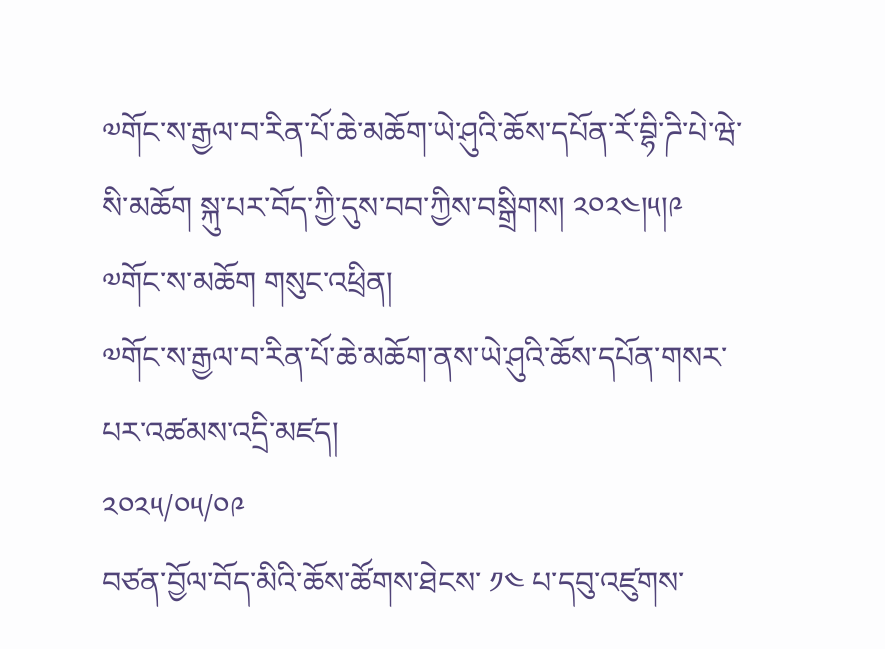༧གོང་ས་རྒྱལ་བ་རིན་པོ་ཆེ་མཆོག་ཡེ་ཤུའི་ཆོས་དཔོན་རོ་བྷི་ཌི་པེ་ཝེ་སི་མཆོག སྐུ་པར་བོད་ཀྱི་དུས་བབ་ཀྱིས་བསྒྲིགས། ༢༠༢༤།༥།༩
༧གོང་ས་མཆོག གསུང་འཕྲིན།
༧གོང་ས་རྒྱལ་བ་རིན་པོ་ཆེ་མཆོག་ནས་ཡེ་ཤུའི་ཆོས་དཔོན་གསར་པར་འཚམས་འདྲི་མཛད།
༢༠༢༥/༠༥/༠༩
བཙན་བྱོལ་བོད་མིའི་ཆོས་ཚོགས་ཐེངས་ ༡༤ པ་དབུ་འཛུགས་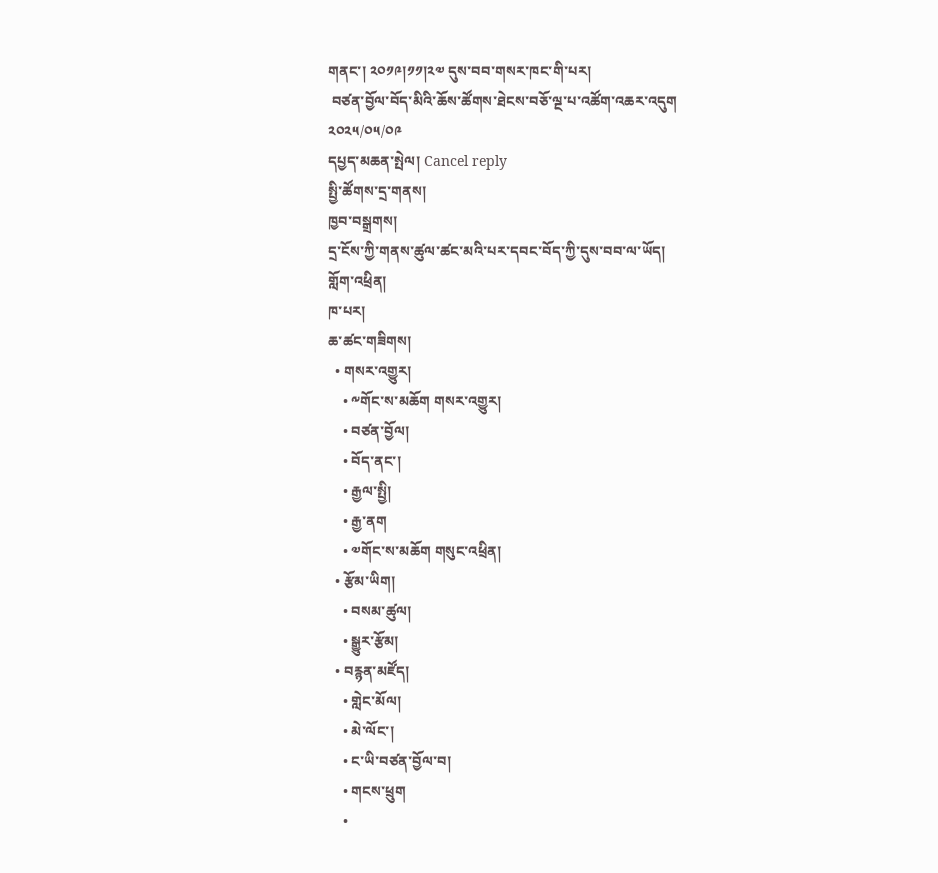གནང་། ༢༠༡༩།༡༡།༢༧ དུས་བབ་གསར་ཁང་གི་པར།
 བཙན་བྱོལ་བོད་མིའི་ཆོས་ཚོགས་ཐེངས་བཅོ་ལྔ་པ་འཚོག་འཆར་འདུག
༢༠༢༥/༠༥/༠༩
དཔྱད་མཆན་སྤེལ། Cancel reply
སྤྱི་ཚོགས་དྲ་གནས།
ཁྱབ་བསྒྲགས།
དྲ་ངོས་ཀྱི་གནས་ཚུལ་ཚང་མའི་པར་དབང་བོད་ཀྱི་དུས་བབ་ལ་ཡོད།
གློག་འཕྲིན།
ཁ་པར།
ཆ་ཚང་གཟིགས།
  • གསར་འགྱུར།
    • ༸གོང་ས་མཆོག གསར་འགྱུར།
    • བཙན་བྱོལ།
    • བོད་ནང་།
    • རྒྱལ་སྤྱི།
    • རྒྱ་ནག
    • ༧གོང་ས་མཆོག གསུང་འཕྲིན།
  • རྩོམ་ཡིག།
    • བསམ་ཚུལ།
    • སྒྱུར་རྩོམ།
  • བརྙན་མཛོད།
    • གླེང་མོལ།
    • མེ་ལོང་།
    • ང་ཡི་བཙན་བྱོལ་བ།
    • གངས་ཕྲུག
    •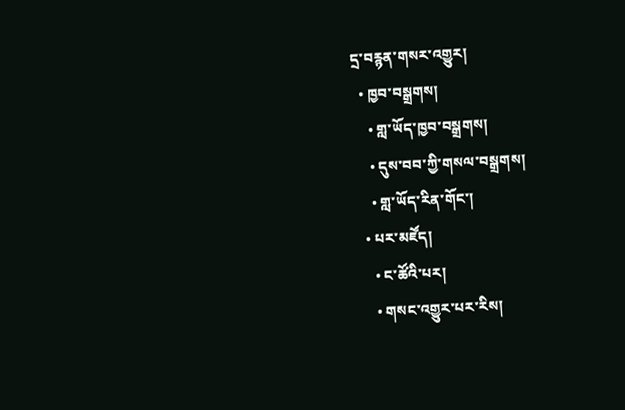དྲ་བརྙན་གསར་འགྱུར།
  • ཁྱབ་བསྒྲགས།
    • གླ་ཡོད་ཁྱབ་བསྒྲགས།
    • དུས་བབ་ཀྱི་གསལ་བསྒྲགས།
    • གླ་ཡོད་རིན་གོང་།
  • པར་མཛོད།
    • ང་ཚོའི་པར།
    • གསང་འགྱུར་པར་རིས།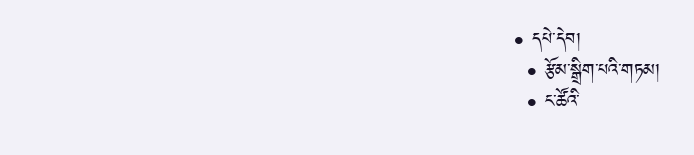• དཔེ་དེབ།
  • རྩོམ་སྒྲིག་པའི་གཏམ།
  • ང་ཚོའི་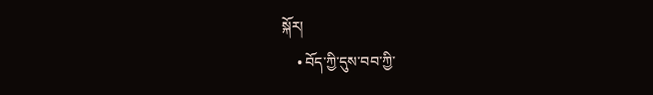སྐོར།
    • བོད་ཀྱི་དུས་བབ་ཀྱི་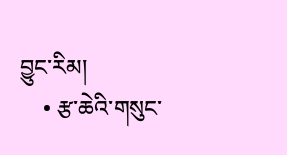བྱུང་རིམ།
    • རྩ་ཆེའི་གསུང་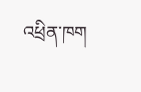འཕྲིན་ཁག